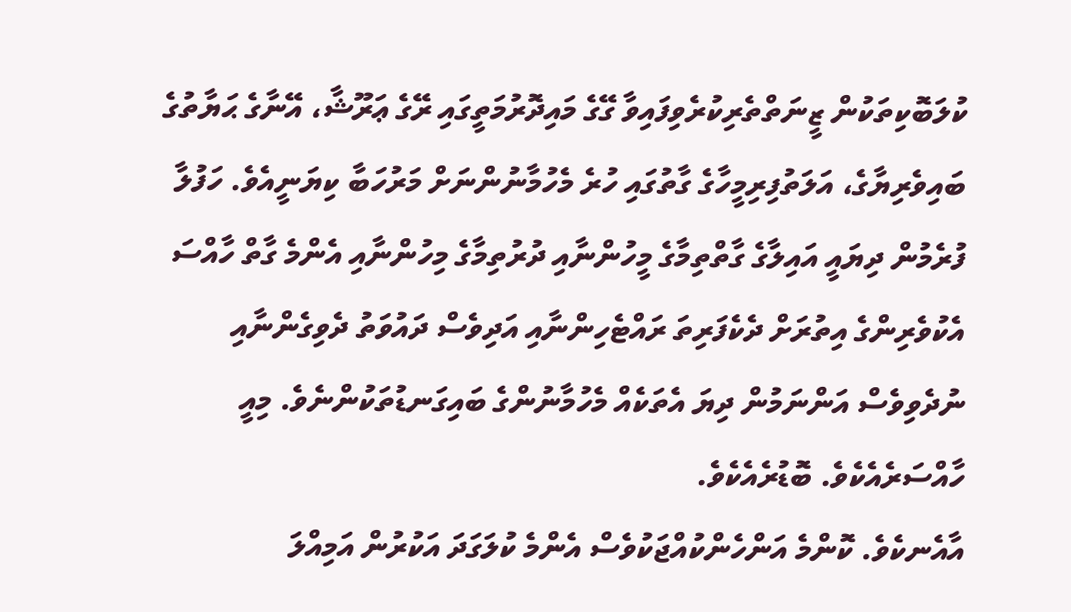ކުލަބޮކިތަކުން ޒީނަތްތެރިކުރެވިފައިވާ ގޭގެ މައިދޮރުމަތީގައި ރޭގެ ޢަރޫޝާ، އޭނާގެ ޙަޔާތުގެ ބައިވެރިޔާގެ، އަލަތުފިރިމީހާގެ ގާތުގައި ހުރެ މެހުމާނުންނަށް މަރުހަބާ ކިޔަނީއެވެ. ހަފުލާ ފުރެމުން ދިޔައީ އައިލާގެ ގާތްތިމާގެ މީހުންނާއި ދުރުތިމާގެ މިހުންނާއި އެންމެ ގާތް ހާއްސަ އެކުވެރިންގެ އިތުރަށް ދެކެފަރިތަ ރައްޓެހިންނާއި އަދިވެސް ދައުވަތު ދެވިގެންނާއި ނުދެވިވެސް އަންނަމުން ދިޔަ އެތަކެއް މެހުމާނުންގެ ބައިގަނޑުތަކުންނެވެ. މިއީ ހާއްސަރެއެކެވެ. ބޮޑުރެއެކެވެ.
އާއެނކެވެ. ކޮންމެ އަންހެންކުއްޖަކުވެސް އެންމެ ކުލަގަދަ އަކުރުން އަމިއްލަ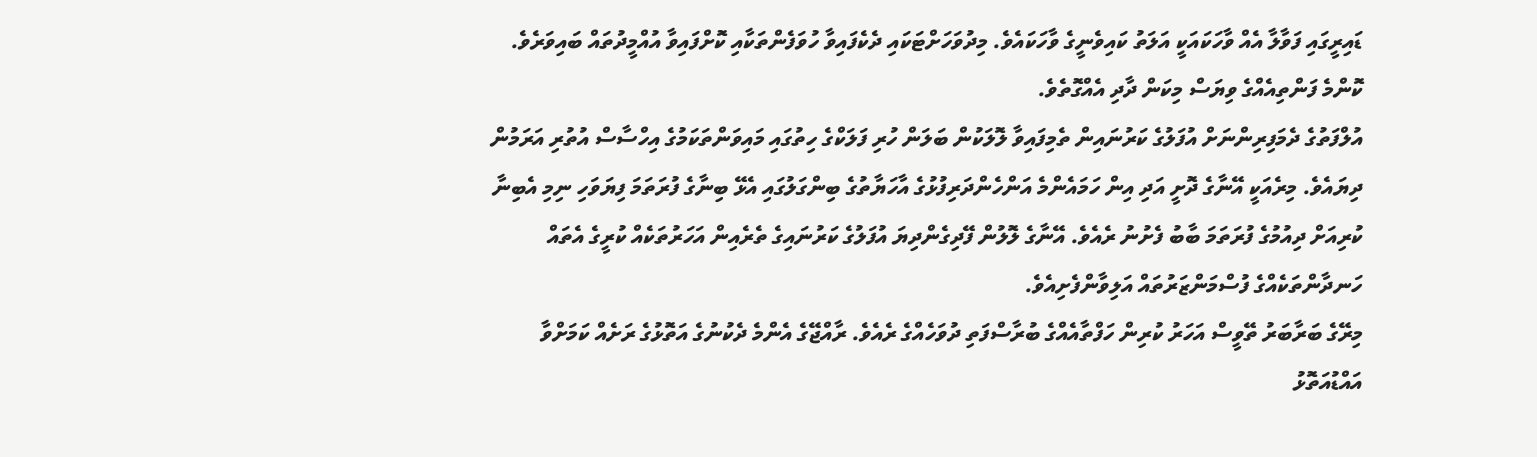ޑައިރީގައި ފަވާލާ އެއް ވާހަކައަކީ އަލަތު ކައިވެނީގެ ވާހަކައެވެ. މިދުވަހަށްޓަކައި ދެކެފައިވާ ހުވަފެންތަކާއި ކޮށްފައިވާ އުއްމީދުތައް ބައިވަރެވެ. ކޮންމެ ފަންތިއެއްގެ ވިޔަސް މިކަން ދާދި އެއްގޮތެވެ.
އުލްފަތުގެ ދެމަފިރިންނަށް އުފަލުގެ ކަރުނައިން ތެމިފައިވާ ލޮލަކުން ބަލަން ހުރި ފަލަކްގެ ހިތުގައި މައިވަންތަކަމުގެ އިހްސާސް އުތުރި އަރަމުން ދިޔައެވެ. މިރެއަކީ އޭނާގެ ދޮށީ އަދި އިން ހަމައެންމެ އަންހެންދަރިފުޅުގެ އާހަޔާތުގެ ބިންގަލުގައި އެޅޭ ބިނާގެ ފުރަތަމަ ފިޔަވަހި ނިމި އެބިނާ ކުރިއަށް ދިއުމުގެ ފުރަތަމަ ބާބު ފެށުނު ރެއެވެ. އޭނާގެ ލޮލުން ފޭދިގެންދިޔަ އުފަލުގެ ކަރުނައިގެ ތެރެއިން އަހަރުތަކެއް ކުރީގެ އެތައް ހަނދާންތަކެއްގެ ފުސްމަންޒަރުތައް އަލިވާންފެށިއެވެ.
މިރޭގެ ބަރާބަރު ތޭވީސް އަހަރު ކުރިން ހަފްތާއެއްގެ ބުރާސްފަތި ދުވަހެއްގެ ރެއެވެ. ރާއްޖޭގެ އެންމެ ދެކުނުގެ އަތޮޅުގެ ރަށެއް ކަމަށްވާ އައްޑުއަތޮޅު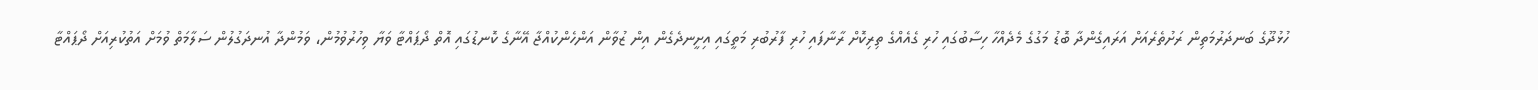ހުޅުދޫގެ ބަނދަރުމަތިން ރަށުތެރެއަށް އަރައިގެންދާ ބޮޑު މަގުގެ މެދެއްހާ ހިސާބުގައި ހުރި ގެއެއްގެ ތިރިކޮށް ރާނާފައި ހުރި ފާރުބުރި މަތީގައި އިށީނދެގެން އިން ޒުވާން އަންހެންކުއްޖާ އޭނާގެ ކޮނޑުގައި އޮތް ދޯޕައްޓާ ވަޔާ ވިހުރުވުމުން، ވަމުންދާ އުނދަގުލުން ސަލާމަތް ވުމަށް އަތުކުރިއަށް ދޯޕައްޓާ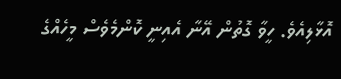އޮޅާލިއެވެ. ހީވާ ގޮތުން އޭނާ އެއިނީ ކޮންމެވެސް މީހެއްގެ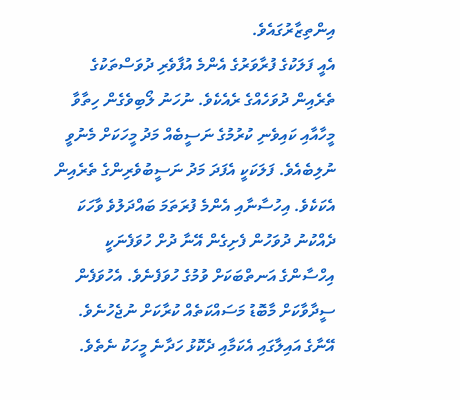އިންތިޒާރުގައެވެ.
އެއީ ފަލަކުގެ ފުރާވަރުގެ އެންމެ އުފާވެރި ދުވަސްތަކުގެ ތެރެއިން ދުވަހެއްގެ ރެއެކެވެ. ނުހަނު ލޯބިވެގެން ހިތާވާ މީހާއާއި ކައިވެނި ކުރުމުގެ ނަސީބެއް މަދު މީހަކަށް މެނުވީ ނުލިބެއެވެ. ފަލަކަކީ އެފަދަ މަދު ނަސީބުވެރިންގެ ތެރެއިން އެކަކެވެ. އިހުސާނާއި އެންމެ ފުރަތަމަ ބައްދަލުވެ ވާހަކަ ދެއްކުނު ދުވަހުން ފެށިގެން އޭނާ ދުށް ހުވަފެނަކީ އިހްސާންގެ އަނތްބަކަށް ވުމުގެ ހުވަފެނެވެ. އެހުވަފެން ސީދާވާކަށް މާބޮޑު މަސައްކަތެއް ކުރާކަށް ނުޖެހުނެވެ. އޭނާގެ އައިލާގައި އެކަމާއި ދެކޮޅު ހަދާނެ މީހަކު ނެތެވެ.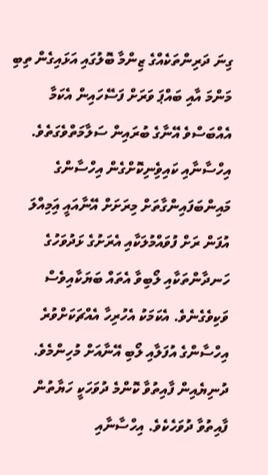ގިނަ ދަރިންތަކެއްގެ ޒިންމާ ބޮލުގައި އަޅައިގެން ތިބި މަންމަ އާއި ބައްޕަ ވަރަށް ފަސޭހައިން އެކަމާ އެއްބަސްވެ އޭނާގެ ބުރައިން ސަލާމަތްވެގަތެވެ.
އިހްސާނާއި ކައިވެިނިކޮށްގެން އިހްސާންގެ މައިންބަފައިންގާތަށް މިރަށަށް އޭނާއައީ އަިމިއްލަ އުފަން ރަށް ފުވައްމުލަކާއި އެރަށުގެ ޅަދުވަހުގެ ހަނދާންތަކާއި ލޯބިވާ އެތައް ބަޔަކާއިވެސް ވަކިވެގެނެވެ. އެކަމަކު އެހުރިހާ އެއްޗަކަށްވުރެ އިހްސާންގެ އުފަލާއި ލޯބި އޭނާއަށް މުހިންމެވެ.
ދުނިޔެއިން ފާއިތުވާ ކޮންމެ ދުވަހަކީ ހަޔާތުން ފާއިތުވާ ދުވަހެކެވެ. އިހްސާނާއި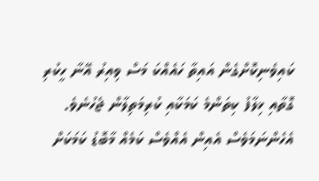ކައިވެނިކޮށްގެން އައިތާ ހައެއްކަ މަސް ވިއިރު އޭނާ ހީކުރި ގޮތާއި ޚިލާފު ކިތަންމެ ކަމަކާއި ކުރިމަތިލާން ޖެހުނެވެ. އެހެންނަމަވެސް އެއިން އެއްވެސް ކަމެއް މާބޮޑު ކަމަކަށް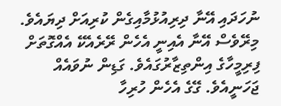ނުހަދައި އޭނާ ދިރިއުޅުމާއިގެން ކުރިއަށް ދިޔައެވެ.
މިރޭވެސް އޭނާ އެއިނީ އެހެން ރޭރެއެކޭ އެއްގޮތަށް ފިރިމީހާގެ އިންތިޒާރުގައެވެ. ގަޑިން ނުވައެއް ޖަހަނީއެވެ. ގޭގެ އެހެން ހުރިހާ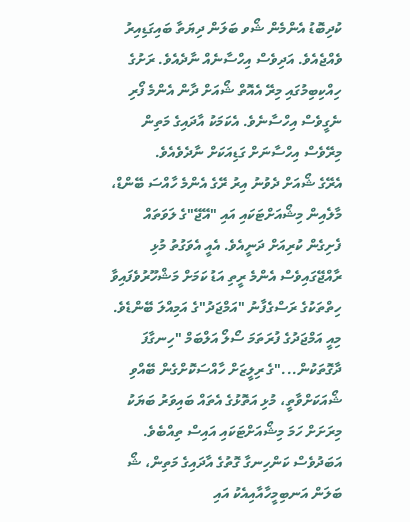ކުދިބޮޑު އެންމެން ޝޯވ ބަލަން ދިޔަތާ ބައިގަޑިއިރު ވެއްޖެއެވެ. އަދިވެސް އިހްސާނެއް ނާދެއެވެ. ރަށުގެ ހިއްކިބިމުގައި މިރޭ އެއޮތް ޝޯއަށް ދާން އެންމެ ފޯރި ނެގީވެސް އިހްސާނެވެ. އެކަމަކު އާދައިގެ މަތިން މިރޭވެސް އިހްސާނަށް ގަޑިއަކަށް ނާދެވެއެވެ.
އެރޭގެ ޝޯއަށް ދެވުނު އިރު ރޭގެ އެންމެ ހާއްސަ ބޭންޑް، މާލެއިން މިޝޯއަށްޓަކައި އައި "އޭޖޭ"ގެ ލަވަތައް ފެށިގެން ކުރިއަށް ދަނީއެވެ. އެއީ އެވަގުތު މުޅި ރާއްޖޭގައިވެސް އެންމެ ރީތި އަޑު ކަމަށް މަޝްހޫރުވެފައިވާ ހިތްތަކުގެ ރަސްގެފާނު "އަމްޖަދު"ގެ އަމިއްލަ ބޭންޑެވެ. މިއީ އަމްޖަދުގެ ފުރަތަމަ ސޯލޯ އަލްބަމް "ހިނގާފަ ދާގޮތަކުން..."ގެ ރިލީޒަށް ހާއްސަކޮށްގެން ބޭއްވި ޝޯއަކަށްވާތީ، މުޅި އަތޮޅުގެ އެތައް ބައިވަރު ބަޔަކު މިރަށަށް ހަމަ މިޝޯއަށްޓަކައި އައިސް ތިއްބެވެ.
އަބަދުވެސް ކަންހިނގާ ގޮތުގެ އާދައިގެ މަތިން، ޝޯ ބަލަން އަނބިމީހާއާއިއެކު އައި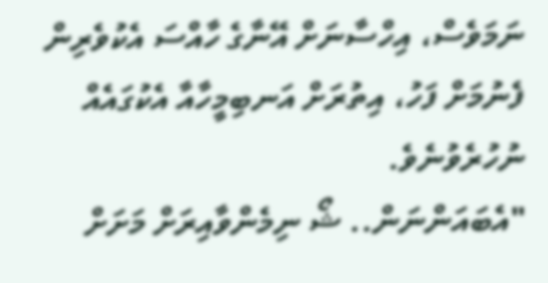ނަމަވެސް، އިހްސާނަށް އޭނާގެ ހާއްސަ އެކުވެރިން ފެނުމަށް ފަހު، އިތުރަށް އަނބިމީހާއާ އެކުގައެއް ނުހުރެވުނެވެ.
"އެބައަންނަން.. ޝޯ ނިމެންވާއިރަށް މަށަށް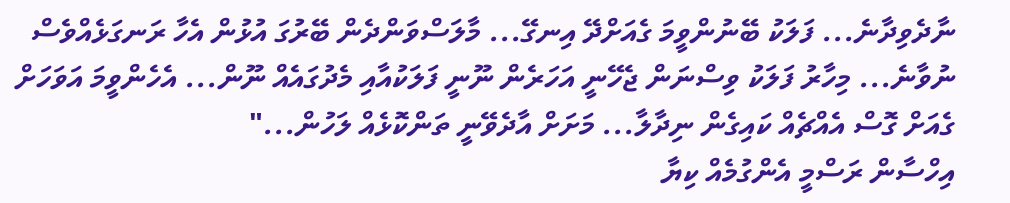ނާދެވިދާނެ... ފަލަކު ބޭނުންވީމަ ގެއަށްދޭ އިނގޭ... މާލަސްވަންދެން ބޭރުގަ އުޅުން އެހާ ރަނގަޅެއްވެސް ނުވާނެ... މިހާރު ފަލަކު ވިސްނަން ޖެހޭނީ އަހަރެން ނޫނީ ފަލަކުއާއި މެދުގައެއް ނޫން... އެހެންވީމަ އަވަހަށް ގެއަށް ގޮސް އެއްޗެއް ކައިގެން ނިދާލާ... މަށަށް އާދެވޭނީ ތަންކޮޅެއް ލަހުން..."
އިހްސާން ރަސްމީ އެންގުމެއް ކިޔާ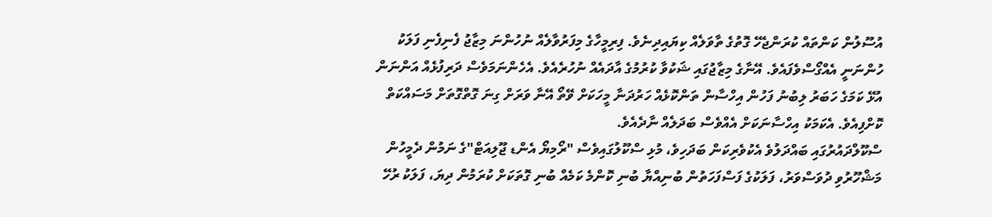އުސޫލުން ކަންތައް ކުރަންޖެހޭ ގޮތުގެ ތާވަލެއް ކިޔައިދިނެވެ. ފިރިމީހާގެ މިފަރުވާލެއް ނުހުންނަ މިޒާޖު ފެނިފެނި ފަލަކު ހުންނަނީ އެއްގޯސްވެފައެވެ. އޭނާގެ މިޒާޖުގައި ޝަކުވާ ކުރުމުގެ އާދައެއް ނުހުރެއެވެ. އެހެންނަމަވެސް ދަރިފުޅެއް އަންނަން އުޅޭ ކަމަގެ ހަބަރު ލިބުނު ފަހުން އިހްސާން ތަންކޮޅެއް ހަރުދަނާ މީހަކަށް ވޭތޯ އޭނާ ވަރަށް ގިނަ ގޮތްގޮތަށް މަސައްކަތް ކޮށްފިއެވެ. އެކަމަކު އިހްސާނަކަށް އެއްވެސް ބަދަލެއް ނާދެއެވެ.
ސްކޫލްދައުރުގައި ބައްދަލުވެ އެކުވެރިކަން ބަދަހިވެ، މުޅި ސްކޫލުގައިވެސް "ރޯމިޔޯ އެންޑ ޖޫލިއަޓް"ގެ ނަމުން ދެމީހުން މަޝްހޫރުވި ދުވަސްވަރު، ފަލަކުގެ ފަސްފަހަތުން ބުނިއްޔާ ބުނި ކޮންމެ ކަމެއް ބުނި ގޮތަކަށް ކުރަމުން ދިޔަ، ފަލަކު ރުހޭ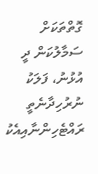ގޮތްތަކަށް ސަމާލުކަން ދީ އުޅުނު، ފަލަކު ނުރުހިދާނެތީ ރައްޓެހިންނާއިއެކު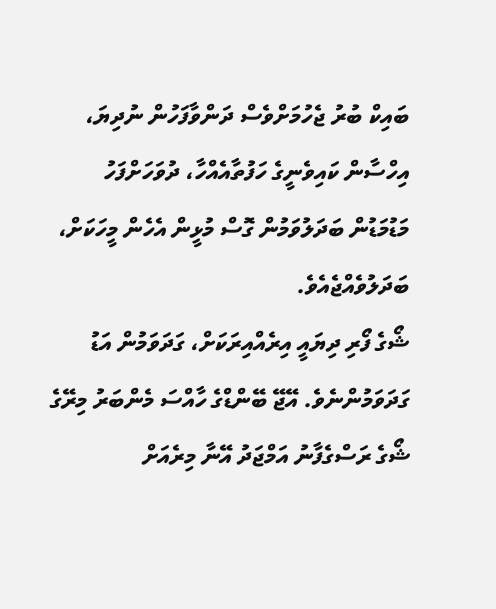ބައިކް ބުރު ޖެހުމަށްވެސް ދަންވާފަހުން ނުދިޔަ، އިހްސާން ކައިވެނީގެ ހަފުތާއެއްހާ، ދުވަހަށްފަހު މަޑުމަޑުން ބަދަލުވަމުން ގޮސް މުޅީން އެހެން މީހަކަށް، ބަދަލުވެއްޖެއެވެ.
ޝޯގެ ފޯރި ދިޔައީ އިރެއްއިރަކަށް، ގަދަވަމުން އަޑު ގަދަވަމުންނެވެ. އޭޖޭ ބޭންޑްގެ ހާއްސަ މެންބަރު މިރޭގެ ޝޯގެ ރަސްގެފާނު އަމްޖަދު އޭނާ މިރެއަށް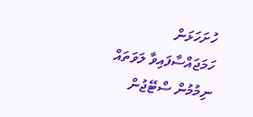ހުށަހަޅަން ހަމަޖައްސާފައިވާ ލަވަތައް ނިމުމުން ސްޓޭޖުން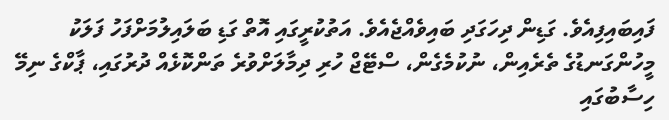ފައިބައިފިއެވެ. ގަޑިން ދިހަގަދި ބައިވެއްޖެއެވެ. އަތުކުރީގައި އޮތް ގަޑި ބަލައިލުމަށްފަހު ފަލަކު މީހުންގަނޑުގެ ތެރެއިން، ނުކުމެގެން، ސްޓޭޖް ހުރި ދިމާލަށްވުރެ ތަންކޮޅެއް ދުރުގައި، ޕާކްގެ ނިމޭ ހިސާބުގައި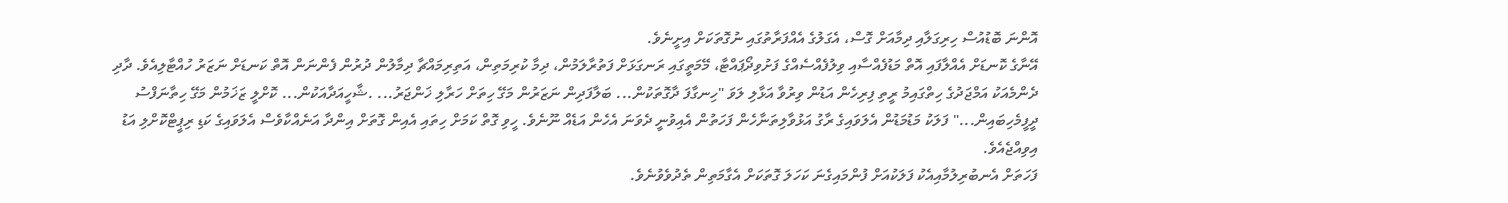އޮންނަ ބޮޑުއުސް ހިރިގަލާއި ދިމާއަށް ގޮސް، އެގަލުގެ އެއްފަރާތުގައި ނުގޮތަކަށް އިށީނެވެ.
އޭނާގެ ކޮނޑަށް އެއްލާފައި އޮތް މަޑުފެއްސާއި ވިލުފެއްސެއްގެ ފަށުވިދޯޕައްޓާ، މޭމަތީގައި ރަނގަޅަށް ފަތުރާލަމުން، ދިމާ ކުރިމަތިން، އަތިރިމައްޗާ ދިމާލުން ދުރުން ފެންނަން އޮތް ކަނޑަށް ނަޒަރު ހުއްޓާލިއެވެ. ދާދި ދެންމެއަކު އަމްޖަދުގެ ހިތްގައިމު ރީތި ފިރިހެން އަޑުން ވިރުވާ އަޅާލި ލަވަ "ހިނގާފަ ދާގޮތަކުން... ބަލާފަދިން ނަޒަރުން މަގޭ ހިތަށް ހަރާލި ޚަންޖަރު... .ޝާހީއަދާއަކުން... ކޮށްލީ ޒަޚަމުން މަގޭ ހިތާނަފްސު ދީފީމެހިބައިން..." ފަލަކު މަޑުމަޑުން އެލަވައިގެ ރާގު އަޅުވާލިތަނާހެން ފަހަތުން އެއިވުނީ ދެވަނަ އެހެން އަޑެއް ނޫނެވެ. ހީވި ގޮތް ކަމަށް ހިތައި އެއިން ގޮތަށް އިންދާ އަނެއްކާވެސް އެލަވައިގެ ކަޑި ރިޕީޓްކޮށްލި އަޑު އިވިއްޖެއެވެ.
ފަހަތަށް އެނބުރިލުމާއިއެކު ފަލަކުއަށް ފުންމައިގެނަ ކަހަލަ ގޮތަކަށް އެގާމަތިން ތެދުވެވުނެވެ.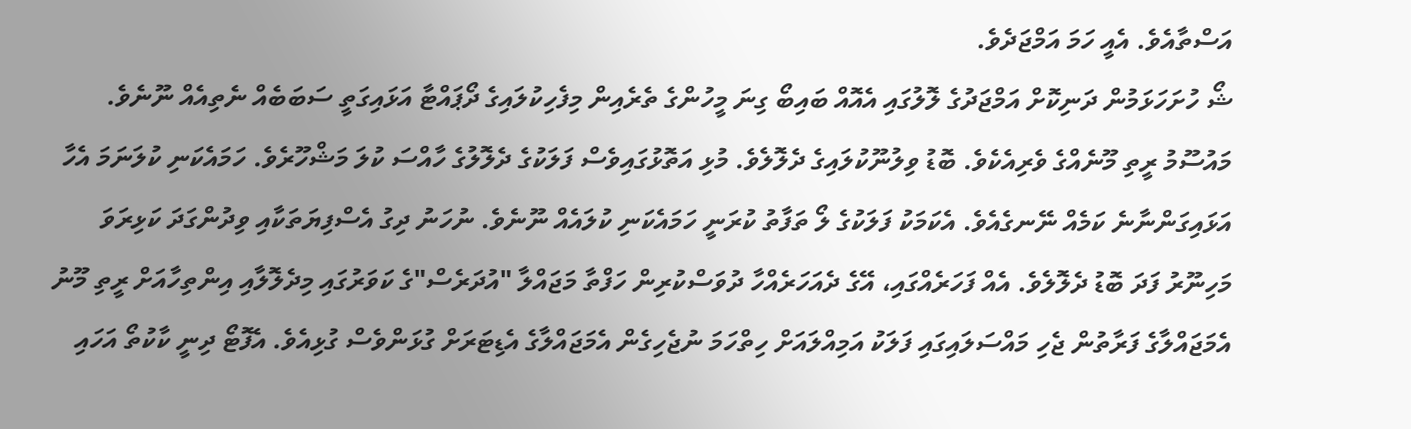އަސްތާއެވެ. އެއީ ހަމަ އަމްޖަދެވެ.
ޝޯ ހުށަހަޅަމުން ދަނިކޮށް އަމްޖަދުގެ ލޮލުގައި އެއޮއް ބައިބޯ ގިނަ މީހުންގެ ތެރެއިން މިފެހިކުލައިގެ ދޯޕައްޓާ އަޅައިގަތީ ސަބަބެއް ނެތިއެއް ނޫނެވެ. މައުސޫމު ރީތި މޫނެއްގެ ވެރިއެކެވެ. ބޮޑު ވިލުނޫކުލައިގެ ދެލޮލެވެ. މުޅި އަތޮޅުގައިވެސް ފަލަކުގެ ދެލޮލުގެ ހާއްސަ ކުލަ މަޝްހޫރެވެ. ހަމައެކަނި ކުލަނަމަ އެހާ އަޅައިގަންނާނެ ކަމެއް ނޭނގެއެވެ. އެކަމަކު ފަލަކުގެ ލޯ ތަފާތު ކުރަނީ ހަމައެކަނި ކުލައެއް ނޫނެވެ. ނުހަނު ދިގު އެސްފިޔަތަކާއި ވިދުންގަދަ ކަޅިރަވަ މަހިނޫރު ފަދަ ބޮޑު ދެލޮލެވެ. އެއް ފަހަރެއްގައި، އޭގެ ދެއަހަރެއްހާ ދުވަސްކުރިން ހަފްތާ މަޖައްލާ "އުދަރެސް"ގެ ކަވަރުގައި މިދެލޮލާއި އިންތިހާއަށް ރީތި މޫނު އެމަޖައްލާގެ ފަރާތުން ޖެހި މައްސަލައިގައި ފަލަކު އަމިއްލައަށް ހިތްހަމަ ނުޖެހިގެން އެމަޖައްލާގެ އެޑިޓަރަށް ގުޅަންވެސް ގުޅިއެވެ. އެފޮޓޯ ދިނީ ކާކުތޯ އަހައި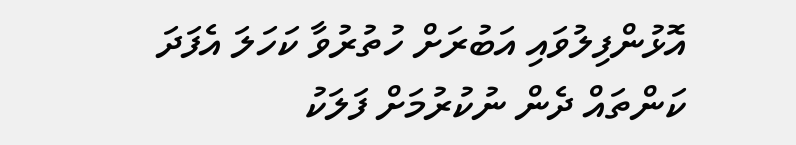އޮޅުންފިލުވައި އަބުރަށް ހުތުރުވާ ކަހަލަ އެފަދަ ކަންތައް ދެން ނުކުރުމަށް ފަލަކު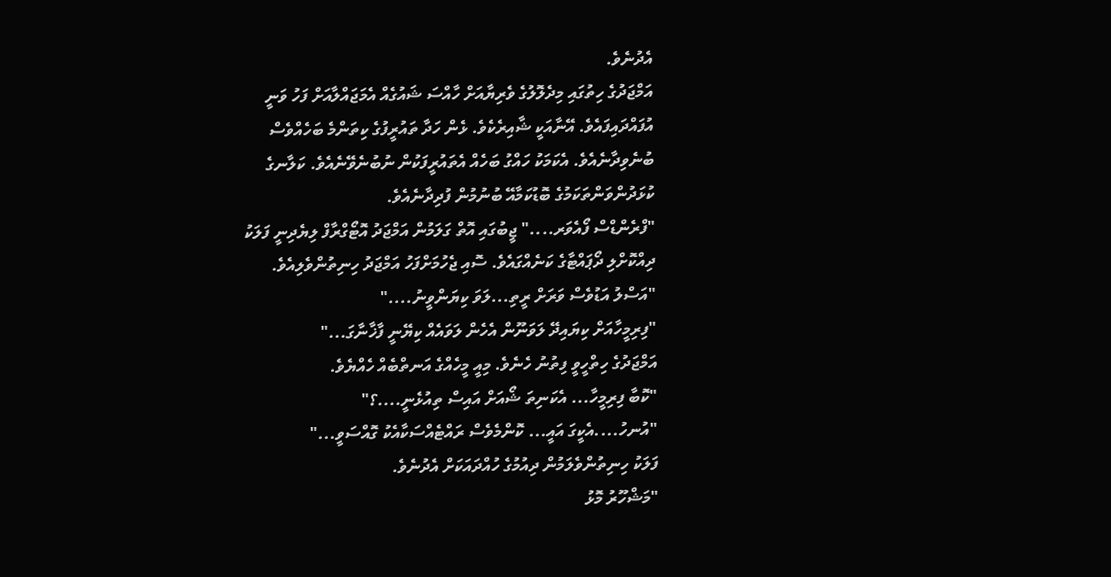އެދުނެވެ.
އަމްޖަދުގެ ހިތުގައި މިދެލޮލުގެ ވެރިޔާއަށް ހާއްސަ ޝައުގެއް އެމަޖައްލާއަށް ފަހު ވަނީ އުފައްދައިފައެވެ. އޭނާއަކީ ޝާއިރެކެވެ. ޅެން ހަދާ ތައުރީފުގެ ކިތަންމެ ބަހެއްވެސް ބުނެވިދާނެއެވެ. އެކަމަކު ހައްގު ބަހެއް އެތައުރީފަކުން ނުބުނެވޭނެއެވެ. ކަލާނގެ ކުޅަދުންވަންތަކަމުގެ ބޮޑުކަމާއޭ ބުނުމުން ފުދިދާނެއެވެ.
"ފްރެންޑްސް ފޯއެވަރ...." ޖީބުގައި އޮތް ގަލަމުން އަމްޖަދު އޮޓޯގްރާފް ލިޔެދިނީ ފަލަކު ދިއްކޮށްލި ދޯޕައްޓާގެ ކަނެއްގައެވެ. ސޮއި ޖެހުމަށްފަހު އަމްޖަދު ހިނިތުންވެލިއެވެ.
"އަސްލު އަޑުވެސް ވަރަށް ރީތި...ލަވަ ކިޔަންވީނު...."
"ފިރިމީހާއަށް ކިޔައިދޭ ލަވަނޫން އެހެން ލަވައެއް ކިޔޭނީ ފާޚާނާގަ..."
އަމްޖަދުގެ ހިތްހީވީ ފިތުނު ހެނެވެ. މިއީ މީހެއްގެ އަނތްބެއް ހެއްޔެވެ.
"ކޮބާ ފިރިމީހާ... އެކަނިތަ ޝޯއަށް އައިސް ތިއުޅެނީ....؟"
"އުނހު....އެކީގަ އައީ... ކޮންމެވެސް ރައްޓެއްސަކާއެކު ގޮއްސަވީ..."
ފަލަކު ހިނިތުންވެލަމުން ދިއުމުގެ ހުއްދައަކަށް އެދުނެވެ.
"މަޝްހޫރު މޮޅު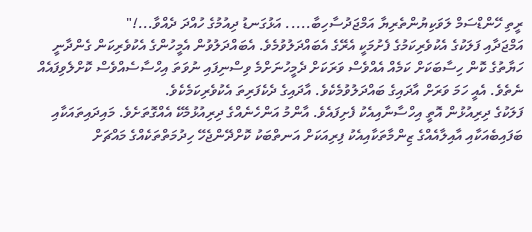ރީތި ހޭންޑްސަމް ލަވަކިޔުންތެރިޔާ އަމްޖަދުސާހިބާ..... އަޅުގަނޑު ދިއުމުގެ ހުއްދަ ދެއްވާ...!"
އަމްޖަދާއި ފަލަކުގެ އެކުވެރިކަމުގެ ފެށުމަކީ އެރޭގެ އެބައްދަލުވުމެވެ. އެބައްދަލުވުން އެމީހުންގެ އެކުވެރިކަން ގެންދާނީ ހަޔާތުގެ ކޮން ހިސާބަކަށް ކަމެއް އެއްވެސް ވަރަކަށް ދެމީހުނަށްމެ ވިސްނިފައި ނުވަތަ އިހްސާސެއްވެސް ކޮށްލެވިފައެއް ނެތެވެ. އެއީ ހަމަ ވަރަށް އާދައިގެ ބައްދަލުވުމެކެވެ. އާދައިގެ ދެކެފަރިތަ އެކުވެރިކަމެކެވެ.
ފަލަކުގެ ދިރިއުޅުން އޮތީ އިހްސާނާއިއެކު ފެށިފައެވެ. އާންމު އަންހެނެއްގެ ދިރިއުޅުމެކޭ އެއްގޮތަށެވެ. މައިދައިތައަކާއި ބަފައިބެއަކާއި އާއިލާއެއްގެ ޒިންމާތަކާއިއެކު ފިރިއަކަށް އަނތްބަކު ކޮށްދޭންޖެހޭ ހިދުމަތްތަކެއްގެ މައްޗަށް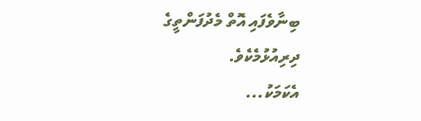ބިނާވެފައި އޮތް މެދުފަންތީގެ ދިރިއުޅުމެކެވެ.
އެކަމަކު...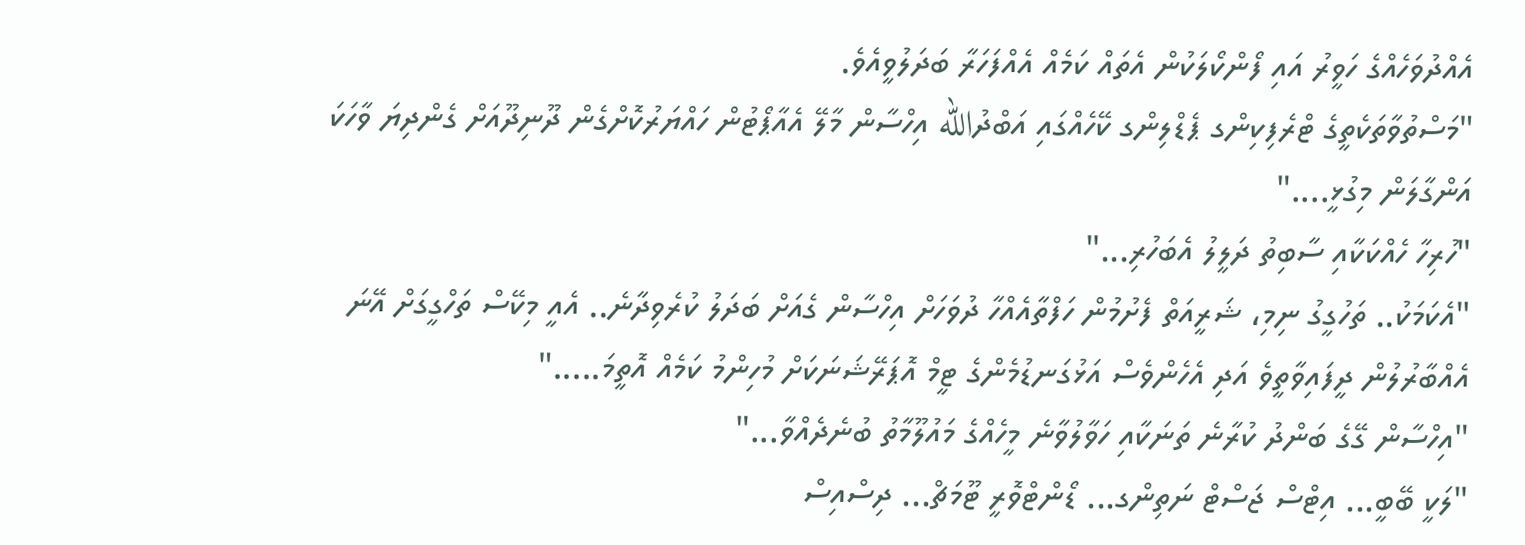އެއްދުވަހެއްގެ ހަވީރު އައި ފޯންކޯލަކުން އެތައް ކަމެއް އެއްފަހަރާ ބަދަލުވީއެވެ.
"މަސްތުވާތަކެތީގެ ޓްރެފިކިންގ ޕެޑްލިންގ ކޭހެއްގައި އަބްދުالله އިހްސާން މާލޭ އެއާޕޯޓުން ހައްޔަރުކޮށްގެން ދޫނިދޫއަށް ގެންދިޔަ ވާހަކަ އަންގާލަން މިގުޅީ...."
"ހުރިހާ ހެއްކަކާއި ސާބިތު ދަލީލު އެބަހުރި..."
"އެކަމަކު.. ތަހުގީގު ނިމި، ޝަރީއަތް ފެށުމުން ހަފްތާއެއްހާ ދުވަހަށް އިހްސާން ގެއަށް ބަދަލު ކުރެވިދާނެ.. އެއީ މިކޭސް ތަހްގީގަށް އޭނަ އެއްބާރުލުން ދީފައިވާތީވެ އަދި އެހެންވެސް އަޅުގަނޑުމެންގެ ޓީމް އޮޕަރޭޝަނަކަށް މުހިންމު ކަމެއް އޮތީމަ....."
"އިހްސާން ގޭގެ ބަންދު ކުރާނެ ތަނަކާއި ހަވާލުވާނެ މީހެއްގެ މައުލޫމާތު ބުނެދެއްވާ..."
"ލަކީ ބޭބީ... އިޓްސް ޖަސްޓް ނަތިންގ... ޑޯންޓްވޮރީ ޓޫމަޗް... ދިސްއިސް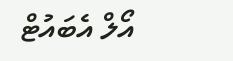އޯލް އެބައުޓް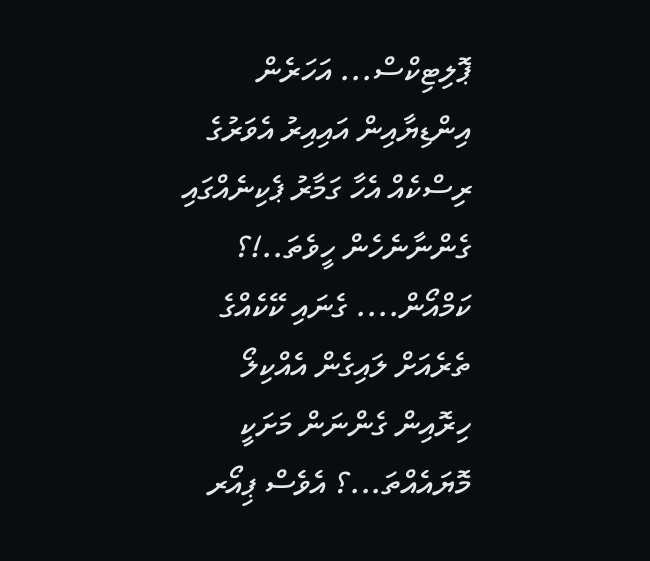ޕޮލިޓިކްސް... އަހަރެން އިންޑިޔާއިން އައިއިރު އެވަރުގެ ރިސްކެއް އެހާ ގަމާރު ޕެކިނެއްގައި ގެންނާނެހެން ހީވެތަ..!؟ ކަމްއޯން.... ގެނައި ކޭކެއްގެ ތެރެއަށް ލައިގެން އެއްކިލޯ ހިރޮއިން ގެންނަން މަށަކީ މޮޔައެއްތަ...؟ އެވެސް ޕިއޯރ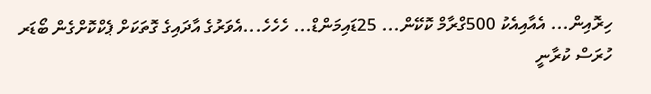ހިރޮއިން... އެއާއިއެކު 500ގްރާމް ކޮކޭން... 25ޑައިމަންޑް... ހެހެހެ...އެވަރުގެ އާދައިގެ ގޮތަކަށް ޕެކްކޮށްގެން ބޯޑަރ ހުރަސް ކުރާނީ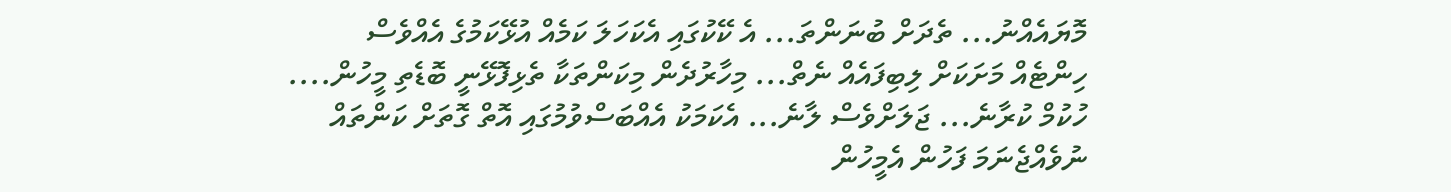މޮޔައެއްނު... ތެދަށް ބުނަންތަ... އެ ކޭކުގައި އެކަހަލަ ކަމެއް އުޅޭކަމުގެ އެއްވެސް ހިންޓެއް މަށަކަށް ލިބިފައެއް ނެތް... މިހާރުދެން މިކަންތަކާ ތެޅިފޮޅޭނީ ބޮޑެތި މީހުން.... ހުކުމް ކުރާނެ... ޖަލަށްވެސް ލާނެ... އެކަމަކު އެއްބަސްވުމުގައި އޮތް ގޮތަށް ކަންތައް ނުވެއްޖެނަމަ ފަހުން އެމީހުން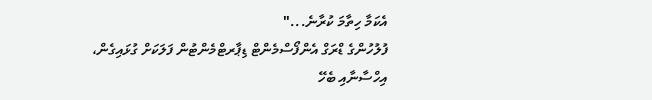އެކަމާ ހިތާމަ ކުރާނެ..."
ފުލުހުންގެ ޑްރަގް އެންފޯސްމެންޓް ޑިޕާރޓްމެންޓުން ފަލަކަށް ގުޅައިގެން، އިހްސާނާއި ބެހޭ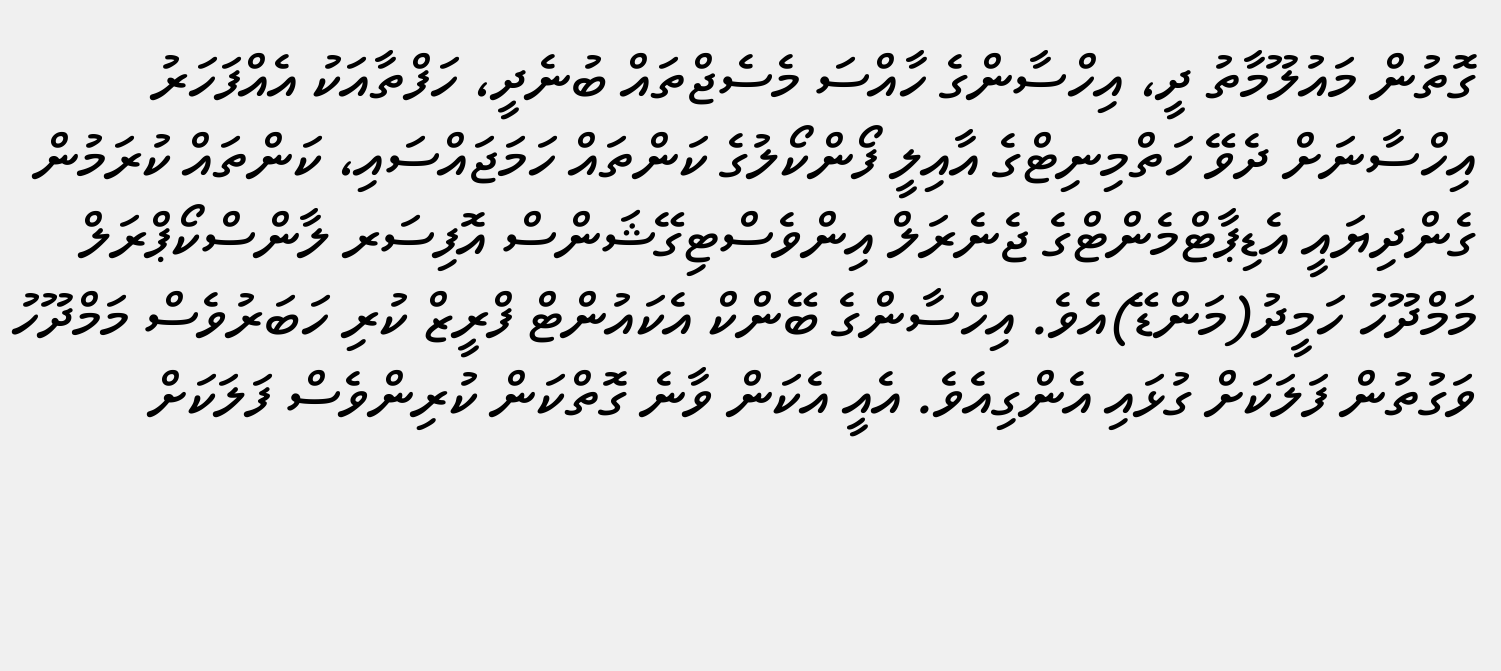ގޮތުން މައުލޫމާތު ދީ، އިހްސާންގެ ހާއްސަ މެސެޖްތައް ބުނެދީ، ހަފްތާއަކު އެއްފަހަރު އިހްސާނަށް ދެވޭ ހަތްމިނިޓްގެ އާއިލީ ފޯންކޯލުގެ ކަންތައް ހަމަޖައްސައި، ކަންތައް ކުރަމުން ގެންދިޔައީ އެޑިޕާޓްމެންޓްގެ ޖެނެރަލް އިންވެސްޓިގޭޝަންސް އޮފިސަރ ލާންސްކޯޕްރަލް މަމްދޫހު ހަމީދު(މަންޑޭ)އެވެ. އިހްސާންގެ ބޭންކް އެކައުންޓް ފްރީޒް ކުރި ހަބަރުވެސް މަމްދޫހު ވަގުތުން ފަލަކަށް ގުޅައި އެންގިއެވެ. އެއީ އެކަން ވާނެ ގޮތްކަން ކުރިންވެސް ފަލަކަށް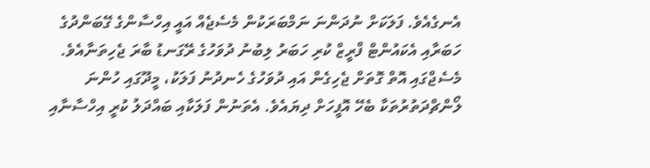އެނގެއެވެ. ފަލަކަށް ނުދަންނަ ނަމްބަރަކުން މެސެޖެއް އައީ އިހްސާންގެ ގޭބަންދުގެ ހަބަރާއި އެކައުންޓް ފްރީޒް ކުރި ހަބަރު ލިބުނު ދުވަހުގެ ރޭގަނޑު ބާރަ ޖެހިތަނާއެވެ.
މެސެޖްގައި އޮތް ގޮތަށް ޖެހިގެން އައި ދުވަހުގެ ހެނދުނު ފަލަކު، މީދޫގައި ހުންނަ ލޯންޗްދަތުރުތަކާ ބެހޭ އޮފީހަށް ދިޔައެވެ. އެތަނުން ފަލަކާއި ބައްދަލު ކުރީ އިހްސާނާއި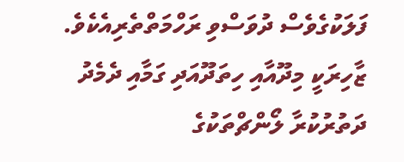ފަލަކުގެވެސް ދުވަސްވި ރަހްމަތްތެރިއެކެވެ. ޒާހިރަކީ މިދޫއާއި ހިތަދޫއަދި ގަމާއި ދެމެދު ދަތުރުކުރާ ލޯންޗްތަކުގެ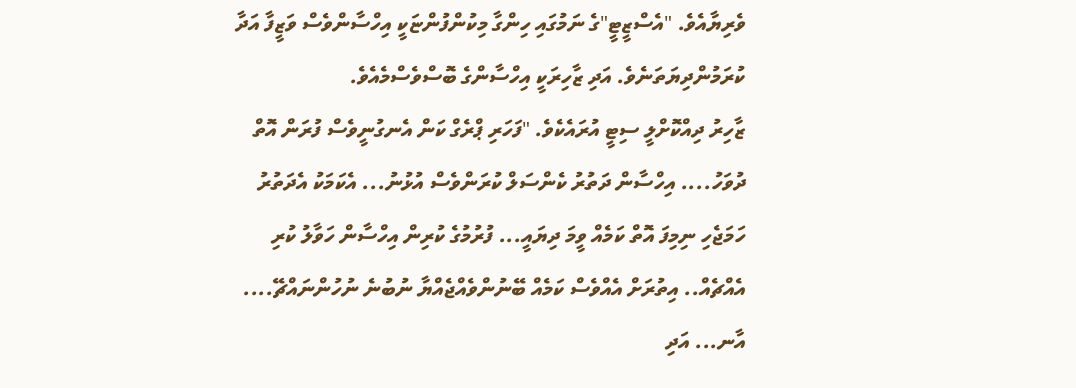ވެރިޔާއެވެ. "އެސްޒީޓީ"ގެ ނަމުގައި ހިންގާ މިކުންފުންޏަކީ އިހްސާންވެސް ވަޒީފާ އަދާ ކުރަމުންދިޔަތަނެވެ. އަދި ޒާހިރަކީ އިހްސާންގެ ބޮސްވެސްމެއެވެ.
ޒާހިރު ދިއްކޮށްލީ ސިޓީ އުރައެކެވެ. "ފަހަރި ޕްރެގް ކަން އެނގުނީވެސް ފުރަން އޮތް ދުވަހު.... އިހްސާން ދަތުރު ކެންސަލް ކުރަންވެސް އުޅުނު... އެކަމަކު އެދަތުރު ހަމަޖެހި ނިމިފަ އޮތް ކަމެއް ވީމަ ދިޔައީ... ފުރުމުގެ ކުރިން އިހްސާން ހަވާލު ކުރި އެއްޗެއް.. އިތުރަށް އެއްވެސް ކަމެއް ބޭނުންވެއްޖެއްޔާ ނުބުނެ ނުހުންނައްޗޭ.... އާނ... އަދި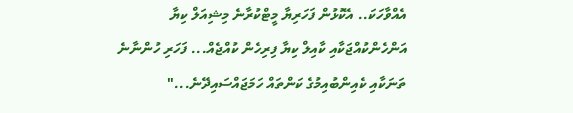އެއްވާހަކަ.. އެކޮޅުން ފަހަރިޔާ މީޓްކުރާނެ މިޝިއަލް ކިޔާ އަންހެންކުއްޖަކާއި ކާއިލް ކިޔާ ފިރިހެން ކުއްޖެއް... ފަހަރި ހުންނާނެ ތަނަކާއި ކެއިންބުއިމުގެ ކަންތައް ހަމަޖައްސައިދޭނެ..."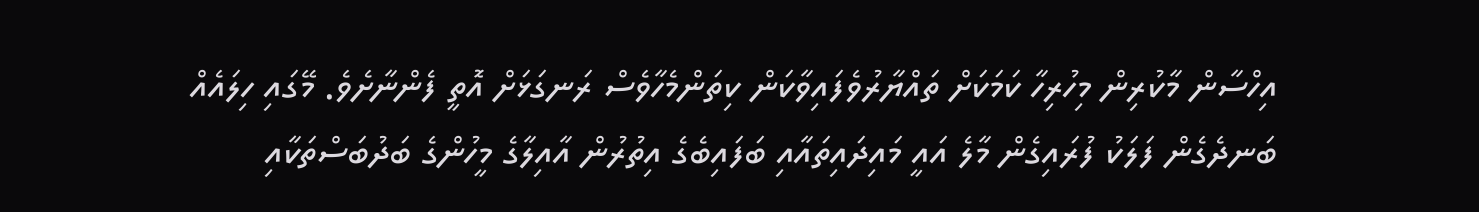އިހްސާން މާކުރިން މިހުރިހާ ކަމަކަށް ތައްޔާރުވެފައިވާކަން ކިތަންމެހާވެސް ރަނގަޅަށް އޮތީ ފެންނާށެވެ. މޭގައި ހިލައެއް ބަނދެގެން ފަލަކު ފުރައިގެން މާލެ އައީ މައިދައިތައާއި ބަފައިބެގެ އިތުރުން އާއިލާގެ މީހުންގެ ބަދުބަސްތަކާއި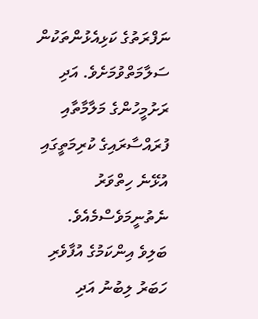ނަފްރަތުގެ ކަޅިއެޅުންތަކުން ސަލާމަތްވުމަށެވެ. އަދި ރަށުމީހުންގެ މަލާމާތާއި ފުރައްސާރައިގެ ކުރިމަތީގައި އުޅޭނެ ހިތްވަރު ނެތުނީމަވެސްމެއެވެ.
ބަލިވެ އިންކަމުގެ އުފާވެރި ހަބަރު ލިބުނު އަދި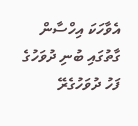އެވާހަކަ އިހްސާން ގާތުގައި ބުނި ދުވަހުގެ ފަހު ދުވަހުގެރޭ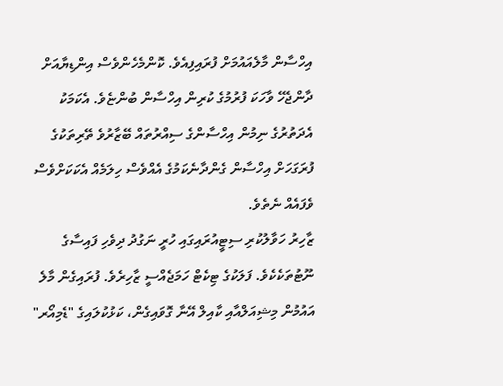އިހްސާން މާލެއައުމަށް ފުރައިފިއެވެ. ކޮންމެހެންވެސް އިންޑިޔާއަށް ދާންޖެހޭ ވާހަކަ ފުރުމުގެ ކުރިން އިހްސާން ބުންޏެވެ. އެކަމަކު އެދަތުރުގެ ނިމުން އިހްސާންގެ ސިއްރުތައް ބޭޒާރުވެ ތޭރިތަކުގެ ފުރަގަހަށް އިހްސާން ގެންދާނެކަމުގެ އެއްވެސް ހިލަމެއް އެކަކަށްވެސް ވެފައެއް ނެތެވެ.
ޒާހިރު ހަވާލުކުރި ސިޓީއުރައިގައި ހުރީ ނަގުދު ދިވެހި ފައިސާގެ ނޫޓުތަކެކެވެ. ފަލަކުގެ ޓިކެޓް ހަމަޖެއްސީ ޒާހިރެވެ. ފުރައިގެން މާލެ އައުމުން މިޝިއަލްއާއި ކާއިލް އޭނާ ގޮވައިގެން، ކަޅުކުލައިގެ "ޑެމިއޯރ"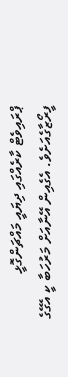ޕްރައިވެޓް ކާރެއްގައި ދިޔައީ މައްޗަންގޮޅީ ފީރޯޒާގެއަށެވެ. އެގެއިން އޭނާއަށް މަރުހަބާ ކީ އެގޭގެ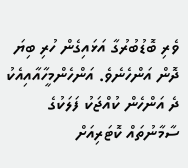ވެރި ބޮޑުބުރުގާ އަޅައިގެން ހުރި ބިޔަ ދޮން އަންހެނެވެ. އަންހެންމީހާއާއިއެކު ދެ އަންހެން ކުއްޖަކު ފަލަކުގެ ސާމާނުތައް ކޮޓަރިއަށް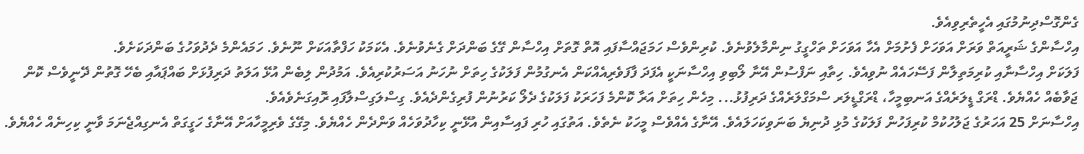ގެންގޮސްދިނުމުގައި އެހީތެރިވިއެވެ.
އިހްސާންގެ ޝަރީއަތް ވަރަށް އަވަހަށް ފެށުމަށް އެހާ އަވަހަށް ތަހްގީގު ނިންމާލެވުނެވެ. ކުރިންވެސް ހަމަޖައްސާފައި އޮތް ގޮތަށް އިހްސާން ގޭގެ ބަންދަށް ގެނެވުނެވެ. އެކަމަކު ހަފްތާއަކަށް ނޫނެވެ. ހަމައެންމެ ދެދުވަހުގެ ބަންދަކަށެވެ.
ފަލަކަށް އިހްސާނާއި ކުރިމަތިލާން ފަސޭހައެއް ނުވިއެވެ. ހިތާއި ނަފްސުން އޭނާ ލޯބިވި އިހްސާނަކީ އެފަދަ ފާފަވެރިއެއްކަން އެނގުމުން ފަލަކުގެ ހިތަށް ނުހަނު އަސަރުކުރިއެވެ. އަމުދުން ލިބެން އުޅޭ އަލަތު ދަރިފުޅަށް ބައްޕައާއި ބެހޭ ގޮތުން ދޭނީވެސް ކޮން ޖަވާބެއް ހެއްޔެވެ. ޑްރަގް ޑީލަރެއްގެ އަނބިމީހާ، ޑްރަގްޑީލަރ ސްމަގްލަރެއްގެ ދަރިފުޅު... މިހެން ހިތަށް އަރާ ކޮންމެ ފަހަރަކު ފަލަކުގެ ދެލޯ ކަރުނުން ފުރިގެންދެއެވެ. ގިސްލަގިސްލާފައި ރޮއިގަނެވެއެވެ.
އިހްސާނަށް 25 އަހަރުގެ ޖަލުހުކުމް ކުރިފަހުން ފަލަކުގެ މުޅި ދުނިޔެ ބަނަވިކަހަލައެވެ. އޭނާގެ އެއްވެސް މީހަކު ނެތެވެ. އަތުގައި ހުރި ފައިސާއިން އުޅޭނީ ކިހާދުވަހެއް ވަންދެން ހެއްޔެވެ. މިގޭގެ ވެރިމީހާއަށް އޭނާގެ ހަގީގަތް އެނގިއްޖެނަމަ ވާނީ ކިހިނެއް ހެއްޔެވެ.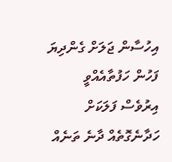އިހުސާން ޖަލަށް ގެންދިޔަ ފަހުން ހަފުތާއެއްވީ އިރުވެސް ފަލަކަށް ހަދާނެގޮތެއް ދާނެ ތަނެއް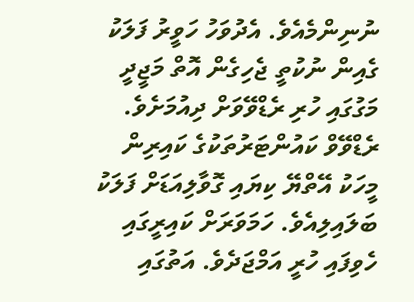ނުނިންމެއެވެ. އެދުވަހު ހަވީރު ފަލަކު ގެއިން ނުކުތީ ޖެހިގެން އޮތް މަޖީދީ މަގުގައި ހުރި ރެޑްވޭވަށް ދިއުމަށެވެ.
ރެޑްވޭވް ކައުންޓަރުތަކުގެ ކައިރިން މީހަކު އޭތްޔޭ ކިޔައި ގޮވާލިއަޑަށް ފަލަކު ބަލައިލިއެވެ. ހަމަވަރަށް ކައިރީގައި ހެވިފައި ހުރީ އަމްޖަދެވެ. އަތުގައި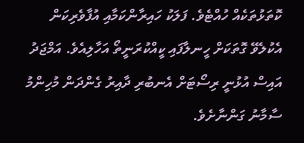ކޮތަޅުތަކެއް ހުއްޓެވެ. ފަލަކު ހައިރާންކަމާއި އުފާވެރިކަން އެކުލެވޭ ގޮތަކަށް ހީނލާފައި ކީއްކުރަނީތޯ އަހާލިއެވެ. އަމްޖަދު އައިސް އުޅުނީ ރިސޯޓަށް އެނބުރި ދާއިރު ގެންދަން މުހިންމު ސާމާނު ގަންނާށެވެ.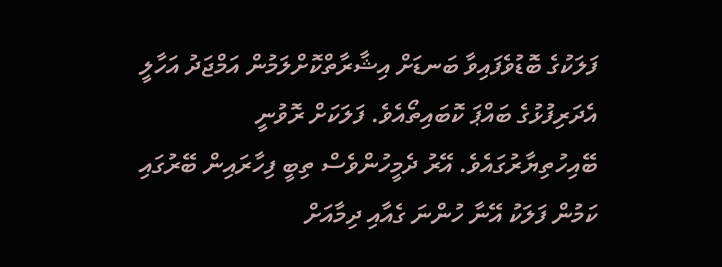ފަލަކުގެ ބޮޑުވެފައިވާ ބަނޑަށް އިޝާރާތްކޮށްލަމުން އަމްޖަދު އަހާލީ އެދަރިފުޅުގެ ބައްޕަ ކޮބައިތޯއެވެ. ފަލަކަށް ރޮވުނީ ބޭއިހުތިޔާރުގައެވެ. އޭރު ދެމީހުންވެސް ތިބީ ފިހާރައިން ބޭރުގައި ކަމުން ފަލަކު އޭނާ ހުންނަ ގެއާއި ދިމާއަށް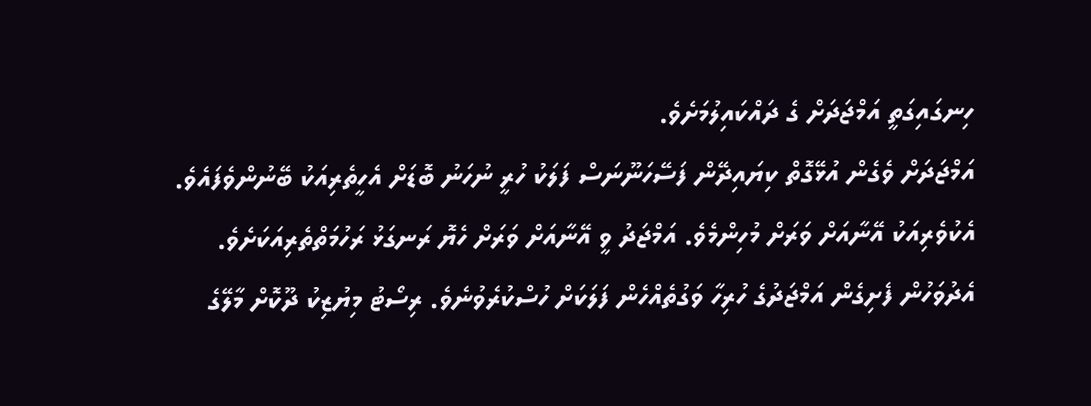ހިނގައިގަތީ އަމްޖަދަށް ގެ ދައްކައިލުމަށެވެ.
އަމްޖަދަށް ވެގެން އުޅޭގޮތް ކިޔައިދޭން ފަސޭހަނޫނަސް ފަލަކު ހުރީ ނުހަނު ބޮޑަށް އެހީތެރިއަކު ބޭނުންވެފައެވެ. އެކުވެރިއަކު އޭނާއަށް ވަރަށް މުހިންމެވެ. އަމްޖަދު ވީ އޭނާއަށް ވަރަށް ހެޔޮ ރަނގަޅު ރަހުމަތްތެރިއަކަށެވެ.
އެދުވަހުން ފެށިގެން އަމްޖަދުގެ ހުރިހާ ވަގުތެއްހެން ފަލަކަށް ހުސްކުރެވުނެވެ. ރިސޯޓު މިޔުޒިކު ދޫކޮށް މާލޭގެ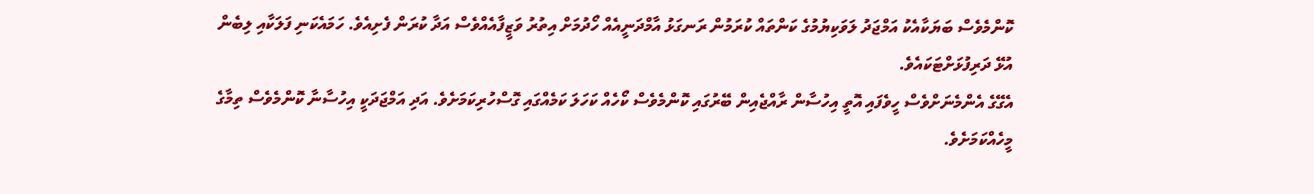ކޮންމެވެސް ބަޔަކާއެކު އަމްޖަދު ލަވަކިޔުމުގެ ކަންތައް ކުރަމުން ރަނގަޅު އާމްދަނީއެއް ހޯދުމަށް އިތުރު ވަޒީފާއެއްވެސް އަދާ ކުރަން ފެށިއެވެ. ހަމައެކަނި ފަލަކާއި ލިބެން އުޅޭ ދަރިފުޅަށްޓަކައެވެ.
އެގޭގެ އެންމެނަށްވެސް ހީވެފައި އޮތީ އިހުސާން ރާއްޖެއިން ބޭރުގައި ކޮންމެވެސް ކޯހެއް ކަހަލަ ކަމެއްގައި ގޮސްހުރިކަމަށެވެ. އަދި އަމްޖަދަކީ އިހުސާނާ ކޮންމެވެސް ތިމާގެ މީހެއްކަމަށެވެ.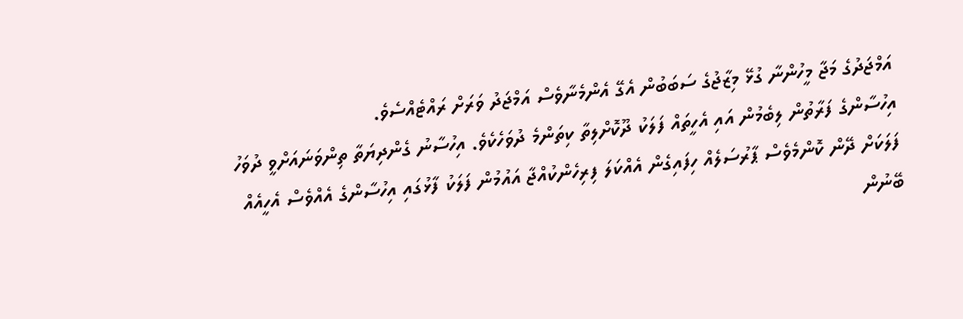އަމްޖަދުގެ މަޖާ މީހުންނާ ގުޅޭ މިޒާޖުގެ ސަބަބުން އެގޭ އެންމެނާވެސް އަމްޖަދު ވަރަށް ރައްޓެއްސެވެ.
އިހުސާންގެ ފަރާތުން ލިބެމުން އައި އެހީތައް ފަލަކު ދޫކޮށްލިތާ ކިތަންމެ ދުވަހެކެވެ. އިހުސާނު ގެންދިޔަތާ ތިންވަނައަށްވީ ދުވަހު ފަލަކަށް ދޭން ކޮންމެވެސް ޕާރުސަލެއް ހިފައިގެން އެއްކަލަ ފިރިހެންކުއްޖާ އައުމުން ފަލަކު ފާޅުގައި އިހުސާންގެ އެއްވެސް އެހީއެއް ބޭނުން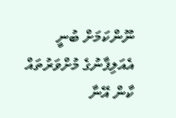ނޫންކަމަށް ބުނީ އެއަލިފާނުގެ މުށްވަރުތައް ކާން އޭނާ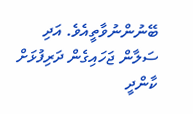ބޭނުންނުވާތީއެވެ. އަދި ސަލާން ޖަހައިގެން ދަރިފުޅަށް ކާންދީ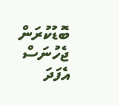ބޮޑުކުރަން ޖެހުނަސް އެފަދަ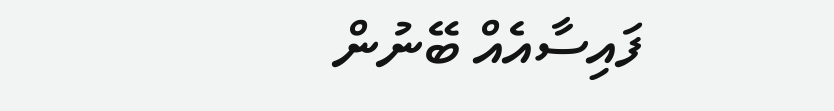ފައިސާއެއް ބޭނުން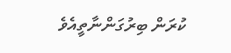ކުރަން ބިރުގަންނާތީއެވެ